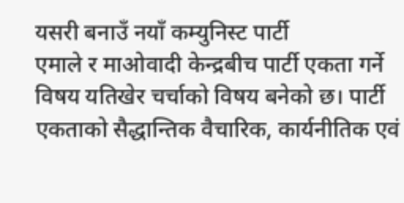यसरी बनाउँ नयाँ कम्युनिस्ट पार्टी
एमाले र माओवादी केन्द्रबीच पार्टी एकता गर्ने विषय यतिखेर चर्चाको विषय बनेको छ। पार्टी एकताको सैद्धान्तिक वैचारिक, कार्यनीतिक एवं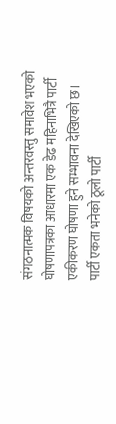संगठनात्मक विषयको अन्तरवस्तु समावेश भएको घोषणापत्रका आधारमा एक डेढ महिनाभित्रै पार्टी एकीकरण घोषणा हुने सम्भावना देखिएको छ।
पार्टी एकता भनेको ठूलो पार्टी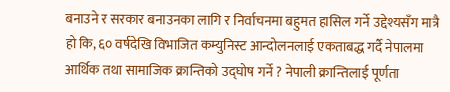बनाउने र सरकार बनाउनका लागि र निर्वाचनमा बहुमत हासिल गर्ने उद्देश्यसँग मात्रै हो कि, ६० वर्षदेखि विभाजित कम्युनिस्ट आन्दोलनलाई एकताबद्ध गर्दै नेपालमा आर्थिक तथा सामाजिक क्रान्तिको उद्घोष गर्ने ? नेपाली क्रान्तिलाई पूर्णता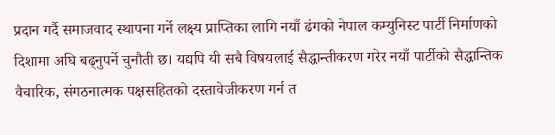प्रदान गर्दै समाजवाद स्थापना गर्ने लक्ष्य प्राप्तिका लागि नयाँ ढंगको नेपाल कम्युनिस्ट पार्टी निर्माणको दिशामा अघि बढ्नुपर्ने चुनौती छ। यद्यपि यी सबै विषयलाई सैद्धान्तीकरण गरेर नयाँ पार्टीको सैद्धान्तिक वैचारिक, संगठनात्मक पक्षसहितको दस्तावेजीकरण गर्न त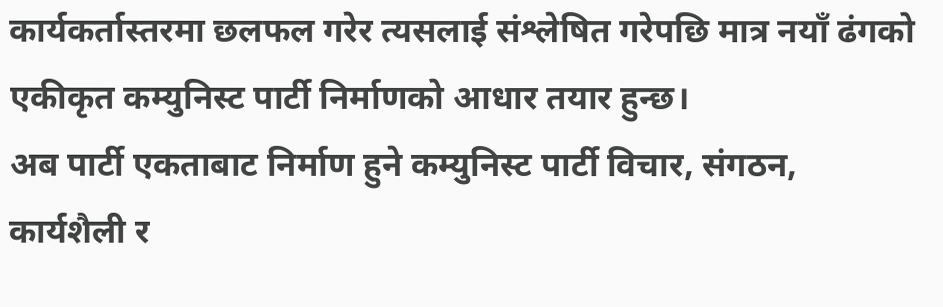कार्यकर्तास्तरमा छलफल गरेर त्यसलाई संश्लेषित गरेपछि मात्र नयाँ ढंगको एकीकृत कम्युनिस्ट पार्टी निर्माणको आधार तयार हुन्छ।
अब पार्टी एकताबाट निर्माण हुने कम्युनिस्ट पार्टी विचार, संगठन, कार्यशैली र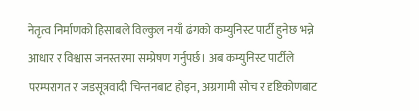नेतृत्व निर्माणको हिसाबले विल्कुल नयाँ ढंगको कम्युनिस्ट पार्टी हुनेछ भन्ने आधार र विश्वास जनस्तरमा सम्प्रेषण गर्नुपर्छ। अब कम्युनिस्ट पार्टीले परम्परागत र जडसूत्रवादी चिन्तनबाट होइन, अग्रगामी सोच र दृष्टिकोणबाट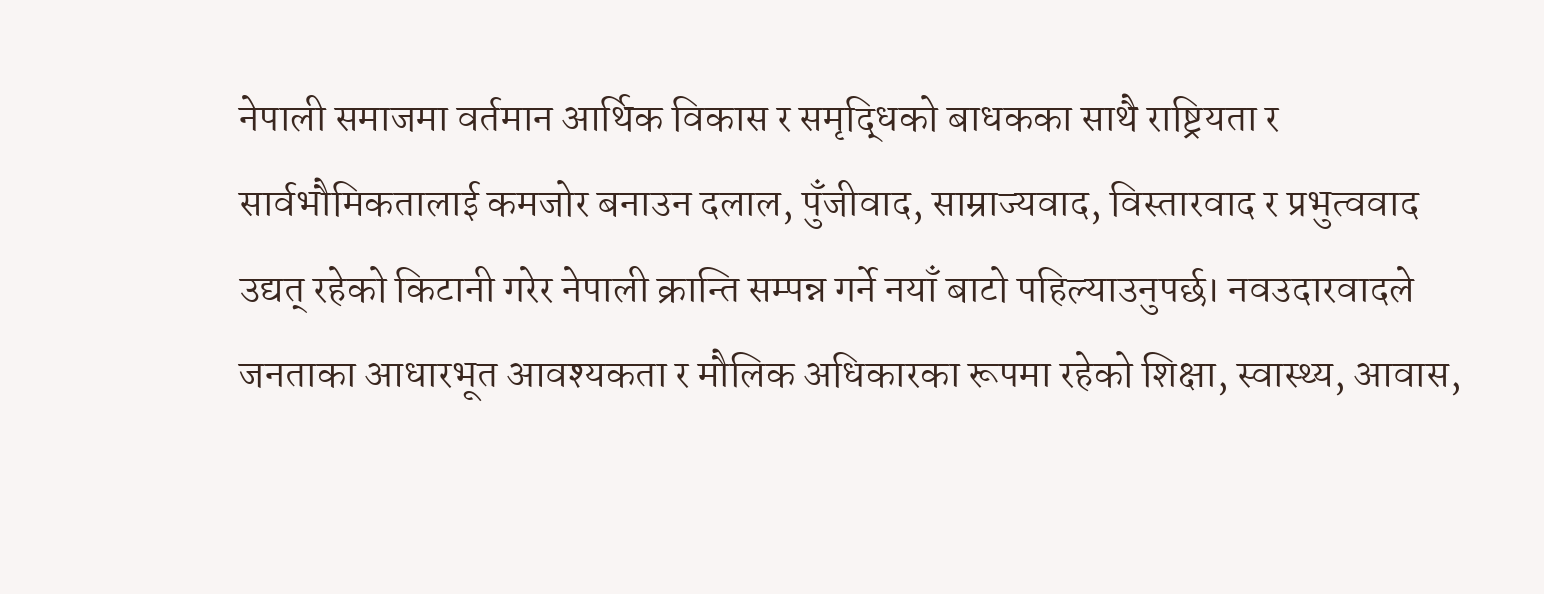नेपाली समाजमा वर्तमान आर्थिक विकास र समृद्धिको बाधकका साथै राष्ट्रियता र सार्वभौमिकतालाई कमजोर बनाउन दलाल, पुँजीवाद, साम्राज्यवाद, विस्तारवाद र प्रभुत्ववाद उद्यत् रहेको किटानी गरेर नेपाली क्रान्ति सम्पन्न गर्ने नयाँ बाटो पहिल्याउनुपर्छ। नवउदारवादले जनताका आधारभूत आवश्यकता र मौलिक अधिकारका रूपमा रहेको शिक्षा, स्वास्थ्य, आवास,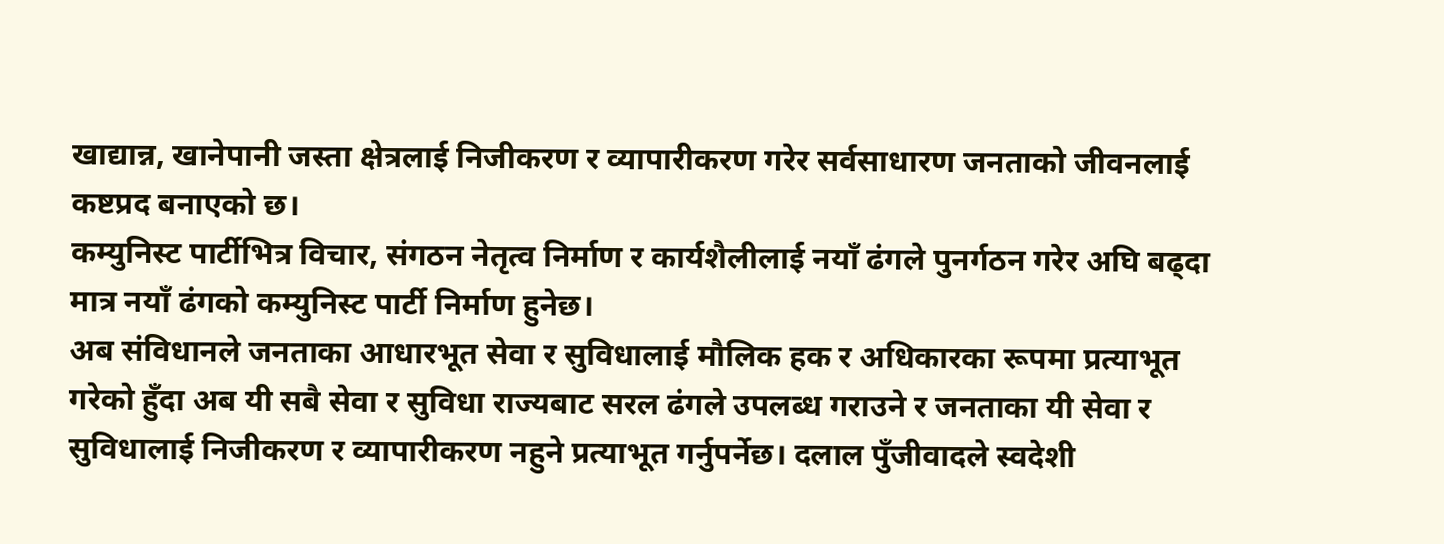खाद्यान्न, खानेपानी जस्ता क्षेत्रलाई निजीकरण र व्यापारीकरण गरेर सर्वसाधारण जनताको जीवनलाई कष्टप्रद बनाएको छ।
कम्युनिस्ट पार्टीभित्र विचार, संगठन नेतृत्व निर्माण र कार्यशैलीलाई नयाँ ढंगले पुनर्गठन गरेर अघि बढ्दा मात्र नयाँ ढंगको कम्युनिस्ट पार्टी निर्माण हुनेछ।
अब संविधानले जनताका आधारभूत सेवा र सुविधालाई मौलिक हक र अधिकारका रूपमा प्रत्याभूत गरेको हुँदा अब यी सबै सेवा र सुविधा राज्यबाट सरल ढंगले उपलब्ध गराउने र जनताका यी सेवा र सुविधालाई निजीकरण र व्यापारीकरण नहुने प्रत्याभूत गर्नुपर्नेछ। दलाल पुँजीवादले स्वदेशी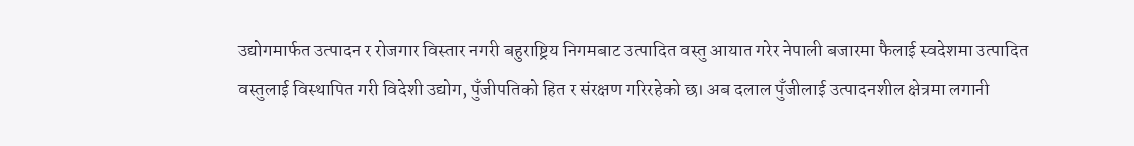उद्योगमार्फत उत्पादन र रोजगार विस्तार नगरी बहुराष्ट्रिय निगमबाट उत्पादित वस्तु आयात गरेर नेपाली बजारमा फैलाई स्वदेशमा उत्पादित वस्तुलाई विस्थापित गरी विदेशी उद्योग, पुँजीपतिको हित र संरक्षण गरिरहेको छ। अब दलाल पुँजीलाई उत्पादनशील क्षेत्रमा लगानी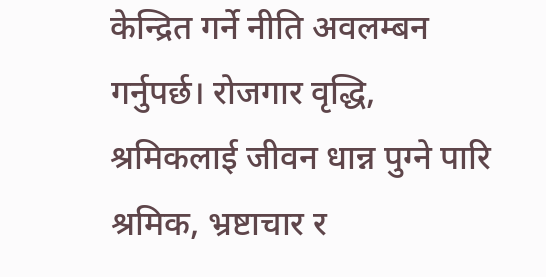केन्द्रित गर्ने नीति अवलम्बन गर्नुपर्छ। रोजगार वृद्धि, श्रमिकलाई जीवन धान्न पुग्ने पारि श्रमिक, भ्रष्टाचार र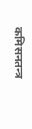कमिसनतन्त्र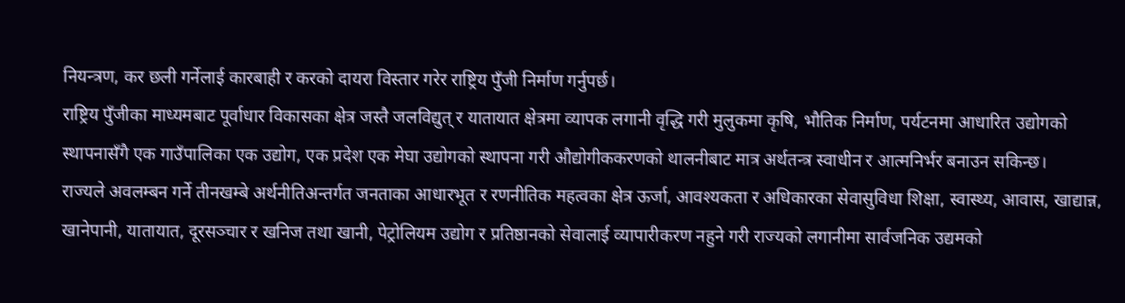नियन्त्रण, कर छली गर्नेलाई कारबाही र करको दायरा विस्तार गरेर राष्ट्रिय पुँजी निर्माण गर्नुपर्छ।
राष्ट्रिय पुँजीका माध्यमबाट पूर्वाधार विकासका क्षेत्र जस्तै जलविद्युत् र यातायात क्षेत्रमा व्यापक लगानी वृद्धि गरी मुलुकमा कृषि, भौतिक निर्माण, पर्यटनमा आधारित उद्योगको स्थापनासँगै एक गाउँपालिका एक उद्योग, एक प्रदेश एक मेघा उद्योगको स्थापना गरी औद्योगीककरणको थालनीबाट मात्र अर्थतन्त्र स्वाधीन र आत्मनिर्भर बनाउन सकिन्छ।
राज्यले अवलम्बन गर्ने तीनखम्बे अर्थनीतिअन्तर्गत जनताका आधारभूत र रणनीतिक महत्वका क्षेत्र ऊर्जा, आवश्यकता र अधिकारका सेवासुविधा शिक्षा, स्वास्थ्य, आवास, खाद्यान्न, खानेपानी, यातायात, दूरसञ्चार र खनिज तथा खानी, पेट्रोलियम उद्योग र प्रतिष्ठानको सेवालाई व्यापारीकरण नहुने गरी राज्यको लगानीमा सार्वजनिक उद्यमको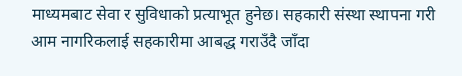माध्यमबाट सेवा र सुविधाको प्रत्याभूत हुनेछ। सहकारी संस्था स्थापना गरी आम नागरिकलाई सहकारीमा आबद्ध गराउँदै जाँदा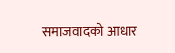समाजवादको आधार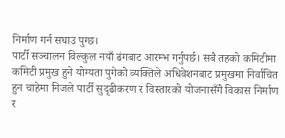निर्माण गर्न सघाउ पुग्छ।
पार्टी सञ्चालन विल्कुल नयाँ ढंगबाट आरम्भ गर्नुपर्छ। सबै तहको कमिटीमा कमिटी प्रमुख हुने योग्यता पुगेको व्यक्तिले अधिवेशनबाट प्रमुखमा निर्वाचित हुन चाहेमा निजले पार्टी सुदृढीकरण र विस्तारको योजनासँगै विकास निर्माण र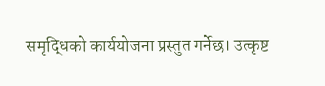समृद्धिको कार्ययोजना प्रस्तुत गर्नेछ। उत्कृष्ट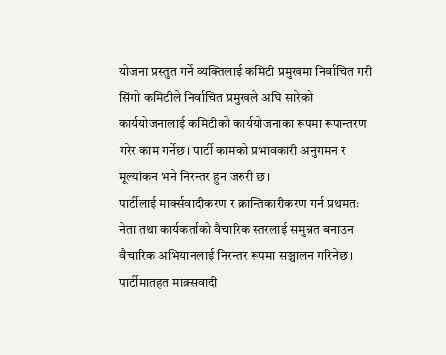योजना प्रस्तुत गर्ने व्यक्तिलाई कमिटी प्रमुखमा निर्वाचित गरी सिंगो कमिटीले निर्वाचित प्रमुखले अघि सारेको कार्ययोजनालाई कमिटीको कार्ययोजनाका रूपमा रूपान्तरण गरेर काम गर्नेछ। पार्टी कामको प्रभावकारी अनुगमन र मूल्यांकन भने निरन्तर हुन जरुरी छ।
पार्टीलाई मार्क्सवादीकरण र क्रान्तिकारीकरण गर्न प्रथमतः नेता तथा कार्यकर्ताको वैचारिक स्तरलाई समुन्नत बनाउन वैचारिक अभियानलाई निरन्तर रूपमा सञ्चालन गरिनेछ। पार्टीमातहत माक्र्सवादी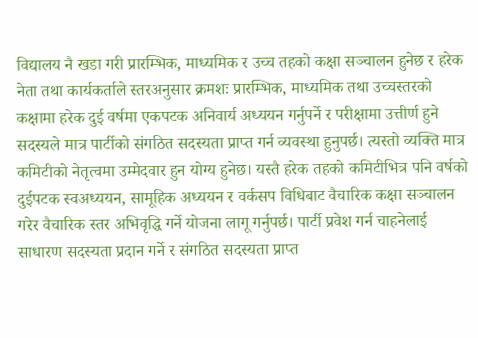विद्यालय नै खडा गरी प्रारम्भिक, माध्यमिक र उच्च तहको कक्षा सञ्चालन हुनेछ र हरेक नेता तथा कार्यकर्ताले स्तरअनुसार क्रमशः प्रारम्भिक, माध्यमिक तथा उच्चस्तरको कक्षामा हरेक दुई वर्षमा एकपटक अनिवार्य अध्ययन गर्नुपर्ने र परीक्षामा उत्तीर्ण हुने सदस्यले मात्र पार्टीको संगठित सदस्यता प्राप्त गर्न व्यवस्था हुनुपर्छ। त्यस्तो व्यक्ति मात्र कमिटीको नेतृत्वमा उम्मेदवार हुन योग्य हुनेछ। यस्तै हरेक तहको कमिटीभित्र पनि वर्षको दुईपटक स्वअध्ययन, सामूहिक अध्ययन र वर्कसप विधिबाट वैचारिक कक्षा सञ्चालन गरेर वैचारिक स्तर अभिवृद्धि गर्ने योजना लागू गर्नुपर्छ। पार्टी प्रवेश गर्न चाहनेलाई साधारण सदस्यता प्रदान गर्ने र संगठित सदस्यता प्राप्त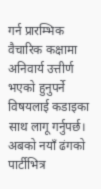गर्न प्रारम्भिक वैचारिक कक्षामा अनिवार्य उत्तीर्ण भएको हुनुपर्ने विषयलाई कडाइका साथ लागू गर्नुपर्छ।
अबको नयाँ ढंगको पार्टीभित्र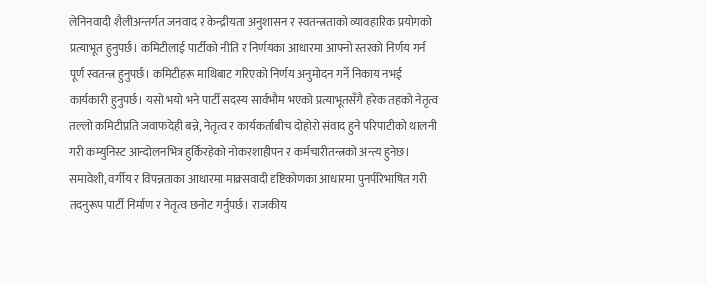लेनिनवादी शैलीअन्तर्गत जनवाद र केन्द्रीयता अनुशासन र स्वतन्त्रताको व्यावहारिक प्रयोगको प्रत्याभूत हुनुपर्छ। कमिटीलाई पार्टीको नीति र निर्णयका आधारमा आफ्नो स्तरको निर्णय गर्न पूर्ण स्वतन्त्र हुनुपर्छ। कमिटीहरू माथिबाट गरिएको निर्णय अनुमोदन गर्ने निकाय नभई कार्यकारी हुनुपर्छ। यसो भयो भने पार्टी सदस्य सार्वभौम भएको प्रत्याभूतसँगै हरेक तहको नेतृत्व तल्लो कमिटीप्रति जवाफदेही बन्ने, नेतृत्व र कार्यकर्ताबीच दोहोरो संवाद हुने परिपाटीको थालनी गरी कम्युनिस्ट आन्दोलनभित्र हुर्किरहेको नोकरशाहीपन र कर्मचारीतन्त्रको अन्त्य हुनेछ।
समावेशी, वर्गीय र विपन्नताका आधारमा माक्र्सवादी दृष्टिकोणका आधारमा पुनर्परिभाषित गरी तदनुरूप पार्टी निर्माण र नेतृत्व छनोट गर्नुपर्छ। राजकीय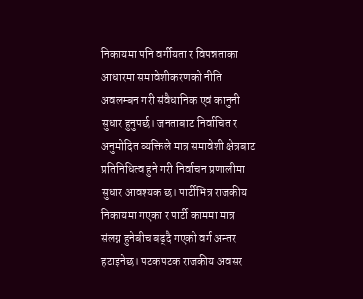निकायमा पनि वर्गीयता र विपन्नताका आधारमा समावेशीकरणको नीति अवलम्बन गरी संवैधानिक एवं कानुनी सुधार हुनुपर्छ। जनताबाट निर्वाचित र अनुमोदित व्यक्तिले मात्र समावेशी क्षेत्रबाट प्रतिनिधित्व हुने गरी निर्वाचन प्रणालीमा सुधार आवश्यक छ। पार्टीभित्र राजकीय निकायमा गएका र पार्टी काममा मात्र संलग्न हुनेबीच बढ्दै गएको वर्ग अन्तर हटाइनेछ। पटकपटक राजकीय अवसर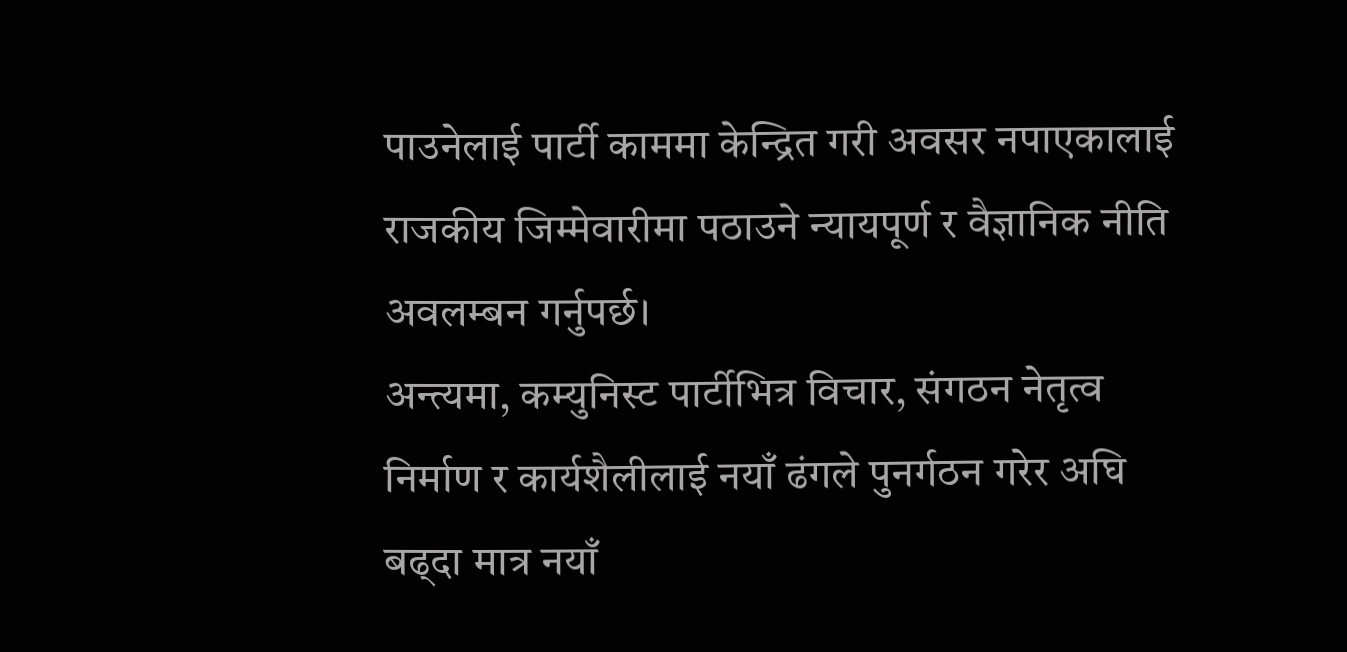पाउनेलाई पार्टी काममा केन्द्रित गरी अवसर नपाएकालाई राजकीय जिम्मेवारीमा पठाउने न्यायपूर्ण र वैज्ञानिक नीति अवलम्बन गर्नुपर्छ।
अन्त्यमा, कम्युनिस्ट पार्टीभित्र विचार, संगठन नेतृत्व निर्माण र कार्यशैलीलाई नयाँ ढंगले पुनर्गठन गरेर अघि बढ्दा मात्र नयाँ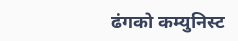ढंगको कम्युनिस्ट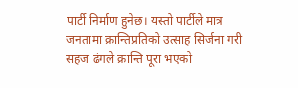पार्टी निर्माण हुनेछ। यस्तो पार्टीले मात्र जनतामा क्रान्तिप्रतिको उत्साह सिर्जना गरी सहज ढंगले क्रान्ति पूरा भएको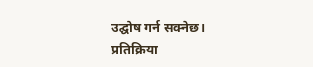उद्घोष गर्न सक्नेछ।
प्रतिक्रिया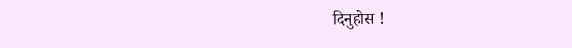दिनुहोस !